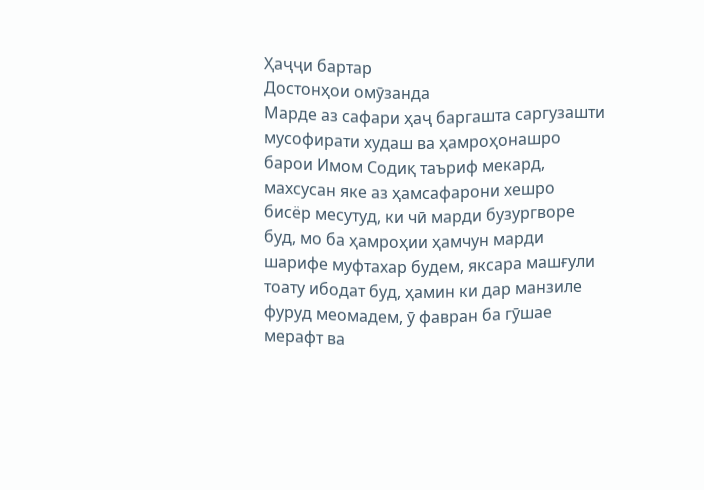Ҳаҷҷи бартар
Достонҳои омӯзанда
Марде аз сафари ҳаҷ баргашта саргузашти мусофирати худаш ва ҳамроҳонашро барои Имом Содиқ таъриф мекард, махсусан яке аз ҳамсафарони хешро бисёр месутуд, ки чӣ марди бузургворе буд, мо ба ҳамроҳии ҳамчун марди шарифе муфтахар будем, яксара машғули тоату ибодат буд, ҳамин ки дар манзиле фуруд меомадем, ӯ фавран ба гӯшае мерафт ва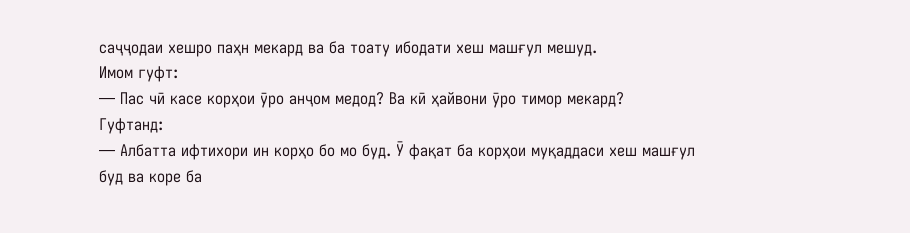саҷҷодаи хешро паҳн мекард ва ба тоату ибодати хеш машғул мешуд.
Имом гуфт:
— Пас чӣ касе корҳои ӯро анҷом медод? Ва кӣ ҳайвони ӯро тимор мекард?
Гуфтанд:
— Албатта ифтихори ин корҳо бо мо буд. Ӯ фақат ба корҳои муқаддаси хеш машғул буд ва коре ба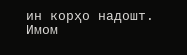ин корҳо надошт.
Имом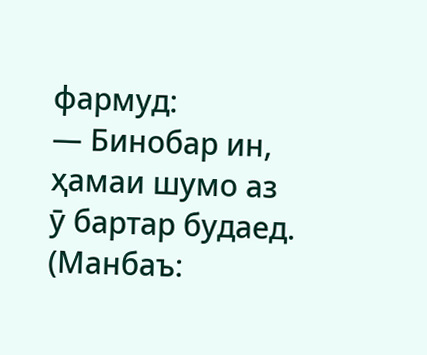фармуд:
— Бинобар ин, ҳамаи шумо аз ӯ бартар будаед.
(Манбаъ: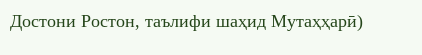Достони Ростон, таълифи шаҳид Мутаҳҳарӣ)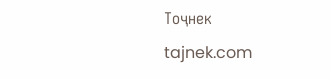Тоҷнек
tajnek.com